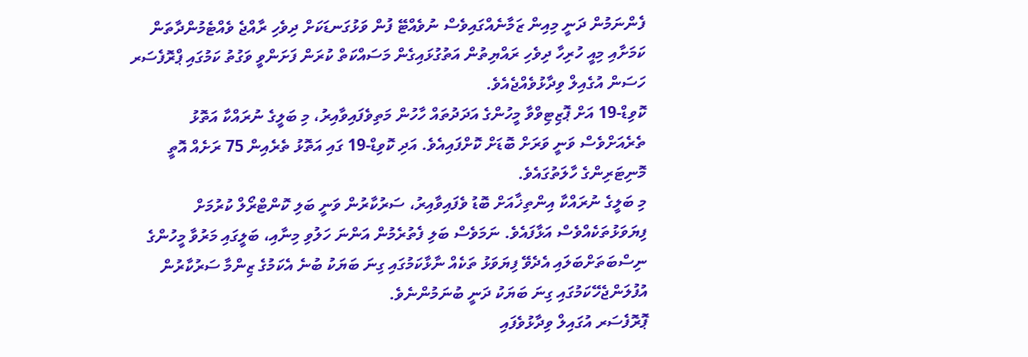ފެންނަމުން ދަނީ މިއިން ޒަމާނެއްގައިވެސް ނުވެއްޓޭ ފުން ވަޅުގަނޑަކަށް ދިވެހި ރާއްޖެ ވެއްޓެމުންދާތަން ކަމަށާއި މިއީ ހުރިހާ ދިވެހި ރައްޔިތުން އަތުގުޅައިގެން މަސައްކަތް ކުރަން ފަށަންވީ ވަގުތު ކަމުގައި ޕްރޮފެސަރ ހަސަން އުގެއިލް ވިދާޅުވެއްޖެއެވެ.
ކޮވިޑް-19 އަށް ޕޮޒިޓިވްވާ މީހުންގެ އަދަދުތައް ހާހުން މަތިވެފައިވާއިރު، މި ބަލީގެ ނުރައްކާ އަތޮޅު ތެރެއަށްވެސް ވަނީ ވަރަށް ބޮޑަށް ކޮށްފައިއެވެ. އަދި ކޮވިޑް-19 ގައި އަތޮޅު ތެރެއިން 75 ރަށެއް އޮތީ މޮނިޓަރިންގެ ހާލަތުގައެވެ.
މި ބަލީގެ ނުރައްކާ އިންތިޚާއަށް ބޮޑު ވެފައިވާއިރު، ސަރުކާރުން ވަނީ ބަލި ކޮންޓްރޯލް ކުރުމަށް ފިޔަވަޅުތަކެއްވެސް އަޅާފައެވެ. ނަމަވެސް ބަލި ފެތުރެމުން އަންނަ ހަލުވި މިނާއި، ބަލީގައި މަރުވާ މީހުންގެ ނިސްބަތަށްބަލައި އެދެވޭ ފިޔަވަޅު ތަކެއް ނާޅާކަމުގައި ގިނަ ބަޔަކު ބުނެ އެކަމުގެ ޒިންމާ ސަރުކާރުން އުފުލަންޖެހޭކަމުގައި ގިނަ ބަޔަކު ދަނީ ބުނަމުންނެވެ.
ޕޮރޮފެސަރ އުގައިލް ވިދާޅުވެފައި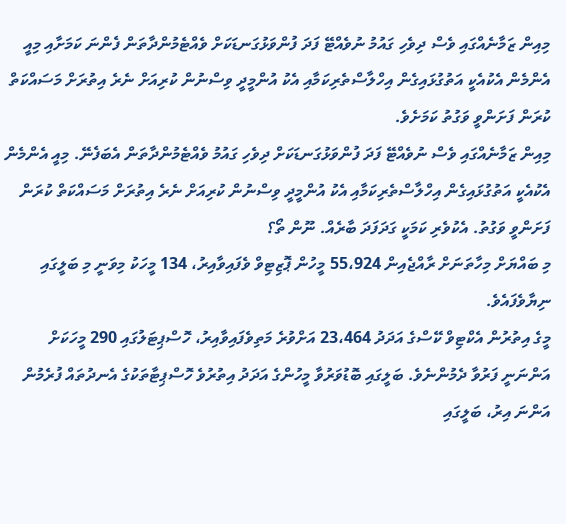މިއިން ޒަމާނެއްގައި ވެސް ދިވެހި ގައުމު ނުވެއްޓޭ ފަދަ ފުންވަޅުގަނޑަކަށް ވެއްޓެމުންދާތަން ފެންނަ ކަމަށާއި މިއީ އެންމެން އެކުއެކީ އަތުގުޅައިގެން އިހްލާސްތެރިކަމާއި އެކު އުންމީދީ ވިސްނުން ކުރިއަށް ނެރެ އިތުރަށް މަސައްކަތް ކުރަން ފަށަންވީ ވަގުތު ކަމަށެވެ.
މިއިން ޒަމާނެއްގައި ވެސް ނުވެއްޓޭ ފަދަ ފުންވަޅުގަނޑަކަށް ދިވެހި ގައުމު ވެއްޓެމުންދާތަން އެބަފެނޭ. މިއީ އެންމެން އެކުއެކީ އަތުގުޅައިގެން އިހްލާސްތެރިކަމާއި އެކު އުންމީދީ ވިސްނުން ކުރިއަށް ނެރެ އިތުރަށް މަސައްކަތް ކުރަން ފަށަންވީ ވަގުތު. އެކުވެރި ކަމަކީ ގަދަފަދަ ބާރެއް. ނޫން ތޯ؟
މި ބައްޔަށް މިހާތަނަށް ރާއްޖެއިން 55،924 މީހުން ޕޮޒިޓިވް ވެފައިވާއިރު، 134 މީހަކު މިވަނީ މި ބަލީގައި ނިޔާވެފައެވެ.
މީގެ އިތުރުން އެކްޓިވް ކޭސްގެ އަދަދު 23،464 އަށްވުރެ މަތިވެފައިވާއިރު، ހޮސްޕިޓަލުގައި 290 މީހަކަށް އަންނަނީ ފަރުވާ ދެމުންނެވެ. ބަލީގައި ބޮޑުވަރުވާ މީހުންގެ އަދަދު އިތުރުވެ ހޮސްޕިޓާތަކުގެ އެނދުތައް ފުރެމުން އަންނަ އިރު، ބަލީގައި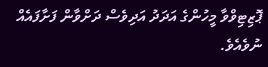ޕޮޒިޓިވްވާ މީހުންގެ އަދަދު އަދިވެސް ދަށްވާން ފަށާފައެއް ނުވެއެވެ.